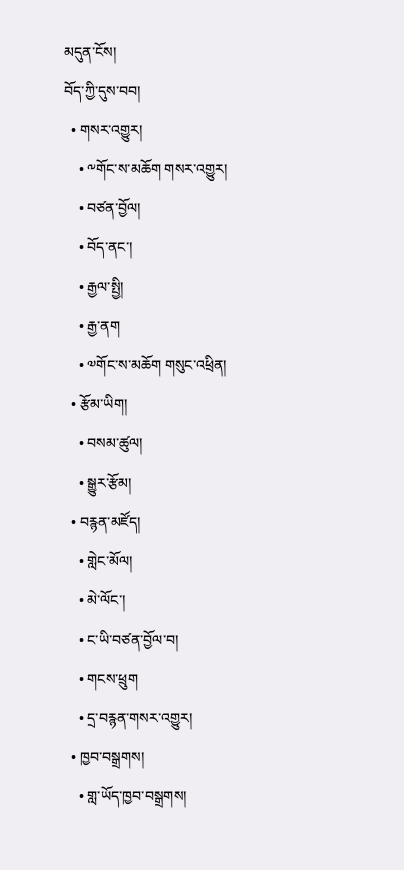མདུན་ངོས།
བོད་ཀྱི་དུས་བབ།
  • གསར་འགྱུར།
    • ༸གོང་ས་མཆོག གསར་འགྱུར།
    • བཙན་བྱོལ།
    • བོད་ནང་།
    • རྒྱལ་སྤྱི།
    • རྒྱ་ནག
    • ༧གོང་ས་མཆོག གསུང་འཕྲིན།
  • རྩོམ་ཡིག།
    • བསམ་ཚུལ།
    • སྒྱུར་རྩོམ།
  • བརྙན་མཛོད།
    • གླེང་མོལ།
    • མེ་ལོང་།
    • ང་ཡི་བཙན་བྱོལ་བ།
    • གངས་ཕྲུག
    • དྲ་བརྙན་གསར་འགྱུར།
  • ཁྱབ་བསྒྲགས།
    • གླ་ཡོད་ཁྱབ་བསྒྲགས།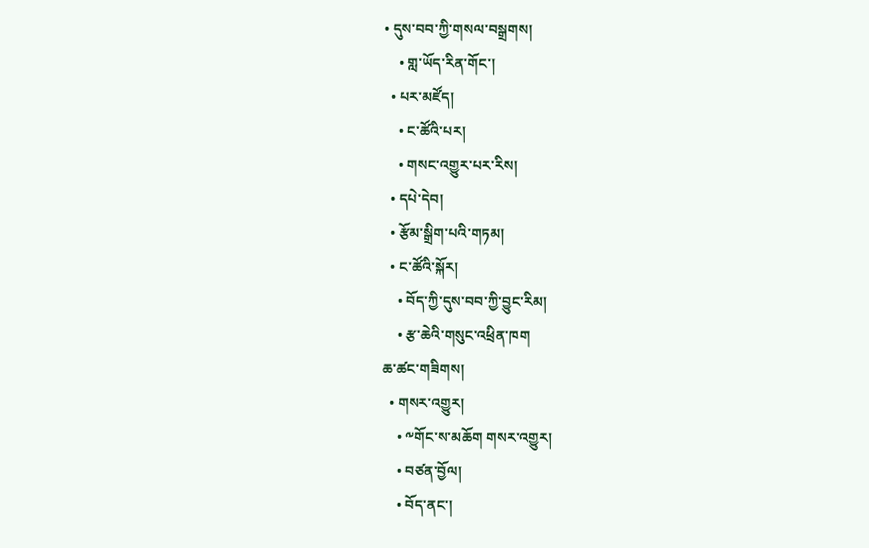• དུས་བབ་ཀྱི་གསལ་བསྒྲགས།
    • གླ་ཡོད་རིན་གོང་།
  • པར་མཛོད།
    • ང་ཚོའི་པར།
    • གསང་འགྱུར་པར་རིས།
  • དཔེ་དེབ།
  • རྩོམ་སྒྲིག་པའི་གཏམ།
  • ང་ཚོའི་སྐོར།
    • བོད་ཀྱི་དུས་བབ་ཀྱི་བྱུང་རིམ།
    • རྩ་ཆེའི་གསུང་འཕྲིན་ཁག
ཆ་ཚང་གཟིགས།
  • གསར་འགྱུར།
    • ༸གོང་ས་མཆོག གསར་འགྱུར།
    • བཙན་བྱོལ།
    • བོད་ནང་།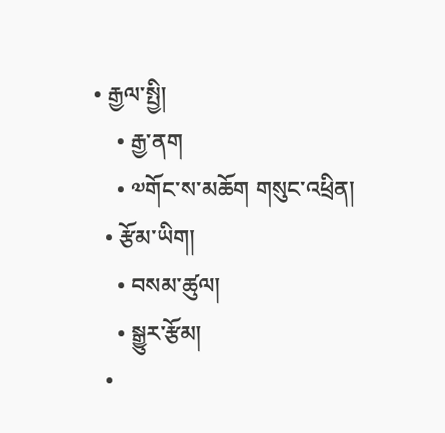• རྒྱལ་སྤྱི།
    • རྒྱ་ནག
    • ༧གོང་ས་མཆོག གསུང་འཕྲིན།
  • རྩོམ་ཡིག།
    • བསམ་ཚུལ།
    • སྒྱུར་རྩོམ།
  •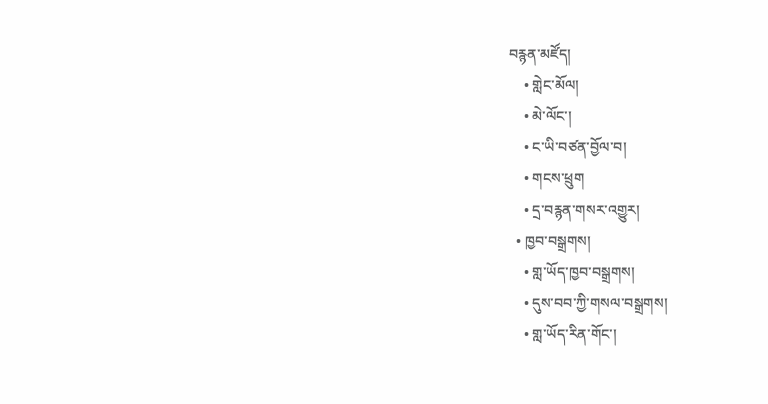བརྙན་མཛོད།
    • གླེང་མོལ།
    • མེ་ལོང་།
    • ང་ཡི་བཙན་བྱོལ་བ།
    • གངས་ཕྲུག
    • དྲ་བརྙན་གསར་འགྱུར།
  • ཁྱབ་བསྒྲགས།
    • གླ་ཡོད་ཁྱབ་བསྒྲགས།
    • དུས་བབ་ཀྱི་གསལ་བསྒྲགས།
    • གླ་ཡོད་རིན་གོང་།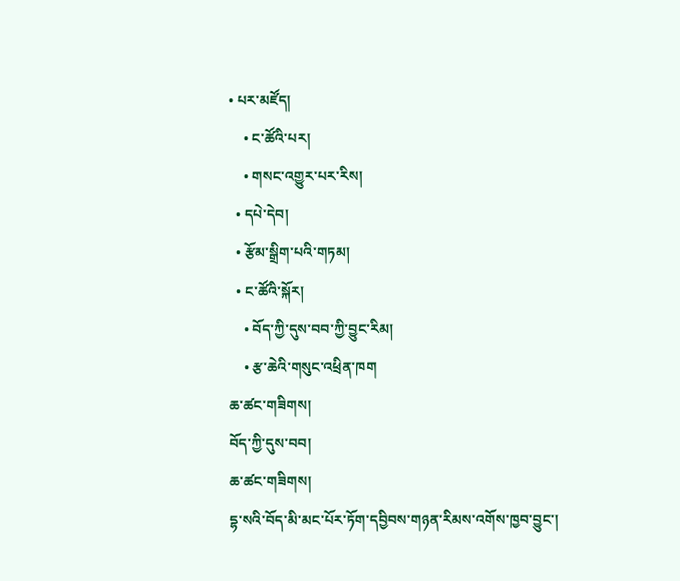• པར་མཛོད།
    • ང་ཚོའི་པར།
    • གསང་འགྱུར་པར་རིས།
  • དཔེ་དེབ།
  • རྩོམ་སྒྲིག་པའི་གཏམ།
  • ང་ཚོའི་སྐོར།
    • བོད་ཀྱི་དུས་བབ་ཀྱི་བྱུང་རིམ།
    • རྩ་ཆེའི་གསུང་འཕྲིན་ཁག
ཆ་ཚང་གཟིགས།
བོད་ཀྱི་དུས་བབ།
ཆ་ཚང་གཟིགས།
དྷ་སའི་བོད་མི་མང་པོར་ཏོག་དབྱིབས་གཉན་རིམས་འགོས་ཁྱབ་བྱུང་།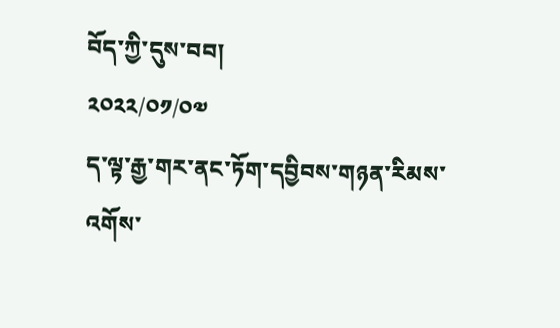བོད་ཀྱི་དུས་བབ།
༢༠༢༢/༠༡/༠༧
ད་ལྟ་རྒྱ་གར་ནང་ཏོག་དབྱིབས་གཉན་རིམས་འགོས་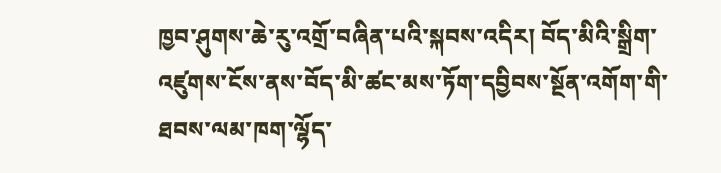ཁྱབ་ཤུགས་ཆེ་རུ་འགྲོ་བཞིན་པའི་སྐབས་འདིར། བོད་མིའི་སྒྲིག་འཛུགས་ངོས་ནས་བོད་མི་ཚང་མས་ཏོག་དབྱིབས་སྔོན་འགོག་གི་ཐབས་ལམ་ཁག་ལྷོད་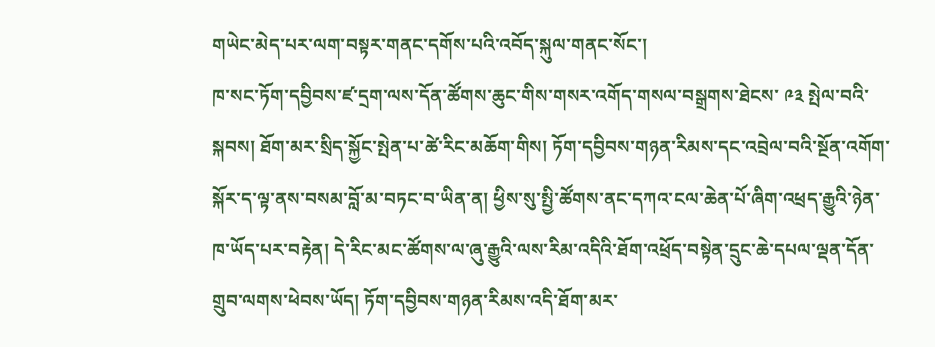གཡེང་མེད་པར་ལག་བསྟར་གནང་དགོས་པའི་འབོད་སྐུལ་གནང་སོང་།
ཁ་སང་ཏོག་དབྱིབས་ཛ་དྲག་ལས་དོན་ཚོགས་ཆུང་གིས་གསར་འགོད་གསལ་བསྒྲགས་ཐེངས་ ༩༣ སྤེལ་བའི་སྐབས། ཐོག་མར་སྲིད་སྐྱོང་སྤེན་པ་ཚེ་རིང་མཆོག་གིས། ཏོག་དབྱིབས་གཉན་རིམས་དང་འབྲེལ་བའི་སྔོན་འགོག་སྐོར་ད་ལྟ་ནས་བསམ་བློ་མ་བཏང་བ་ཡིན་ན། ཕྱིས་སུ་སྤྱི་ཚོགས་ནང་དཀའ་ངལ་ཆེན་པོ་ཞིག་འཕྲད་རྒྱུའི་ཉེན་ཁ་ཡོད་པར་བརྟེན། དེ་རིང་མང་ཚོགས་ལ་ཞུ་རྒྱུའི་ལས་རིམ་འདིའི་ཐོག་འཕྲོད་བསྟེན་དྲུང་ཆེ་དཔལ་ལྡན་དོན་གྲུབ་ལགས་ཕེབས་ཡོད། ཏོག་དབྱིབས་གཉན་རིམས་འདི་ཐོག་མར་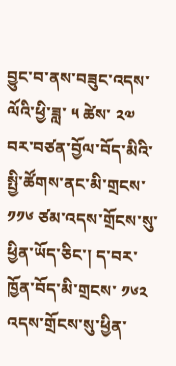བྱུང་བ་ནས་བཟུང་འདས་ལོའི་ཕྱི་ཟླ་ ༥ ཚེས་ ༢༧ བར་བཙན་བྱོལ་བོད་མིའི་སྤྱི་ཚོགས་ནང་མི་གྲངས་ ༡༡༦ ཙམ་འདས་གྲོངས་སུ་ཕྱིན་ཡོད་ཅིང་། ད་བར་ཁྱོན་བོད་མི་གྲངས་ ༡༦༢ འདས་གྲོངས་སུ་ཕྱིན་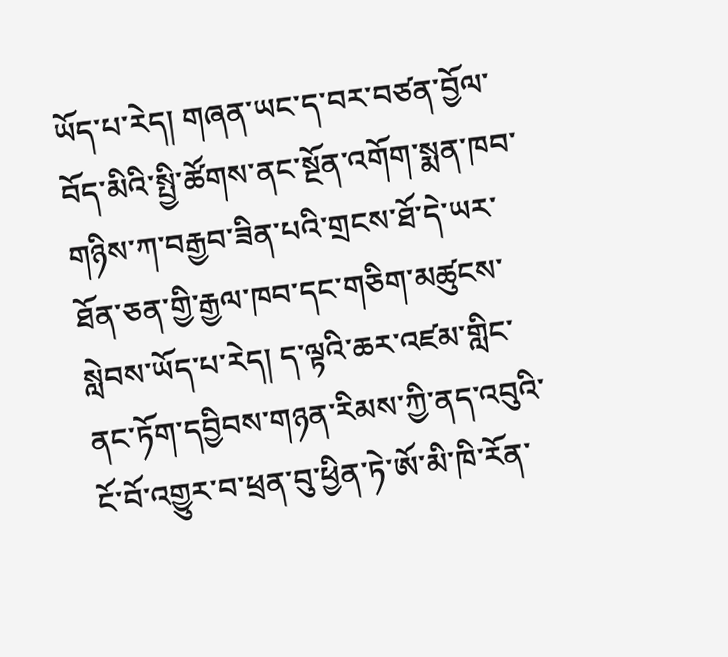ཡོད་པ་རེད། གཞན་ཡང་ད་བར་བཙན་བྱོལ་བོད་མིའི་སྤྱི་ཚོགས་ནང་སྔོན་འགོག་སྨན་ཁབ་གཉིས་ཀ་བརྒྱབ་ཟིན་པའི་གྲངས་ཐོ་དེ་ཡར་ཐོན་ཅན་གྱི་རྒྱལ་ཁབ་དང་གཅིག་མཚུངས་སླེབས་ཡོད་པ་རེད། ད་ལྟའི་ཆར་འཛམ་གླིང་ནང་ཏོག་དབྱིབས་གཉན་རིམས་ཀྱི་ནད་འབུའི་ངོ་བོ་འགྱུར་བ་ཕྲན་བུ་ཕྱིན་ཏེ་ཨོ་མི་ཁི་རོན་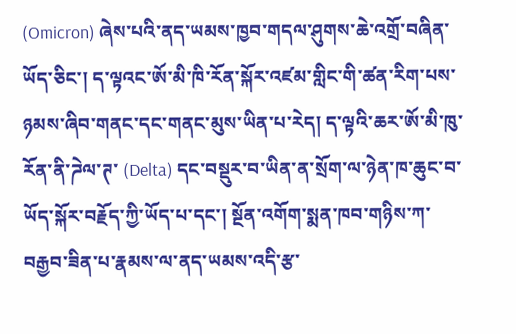(Omicron) ཞེས་པའི་ནད་ཡམས་ཁྱབ་གདལ་ཤུགས་ཆེ་འགྲོ་བཞིན་ཡོད་ཅིང་། ད་ལྟའང་ཨོ་མི་ཁི་རོན་སྐོར་འཛམ་གླིང་གི་ཚན་རིག་པས་ཉམས་ཞིབ་གནང་དང་གནང་མུས་ཡིན་པ་རེད། ད་ལྟའི་ཆར་ཨོ་མི་ཁུ་རོན་ནི་ཌེལ་ཊ་ (Delta) དང་བསྡུར་བ་ཡིན་ན་སྲོག་ལ་ཉེན་ཁ་ཆུང་བ་ཡོད་སྐོར་བརྗོད་ཀྱི་ཡོད་པ་དང་། སྔོན་འགོག་སྨན་ཁབ་གཉིས་ཀ་བརྒྱབ་ཟིན་པ་རྣམས་ལ་ནད་ཡམས་འདི་རྩ་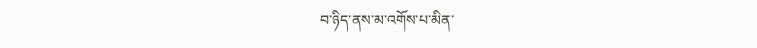བ་ཉིད་ནས་མ་འགོས་པ་མིན་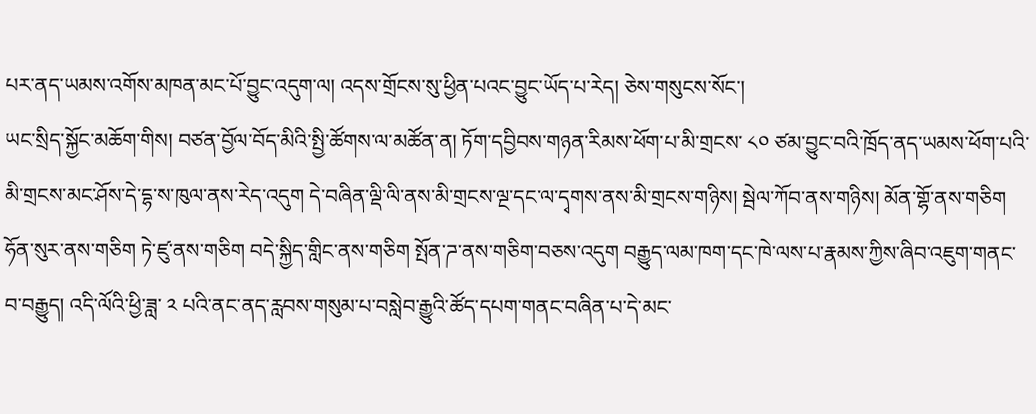པར་ནད་ཡམས་འགོས་མཁན་མང་པོ་བྱུང་འདུག་ལ། འདས་གྲོངས་སུ་ཕྱིན་པའང་བྱུང་ཡོད་པ་རེད། ཅེས་གསུངས་སོང་།
ཡང་སྲིད་སྐྱོང་མཆོག་གིས། བཙན་བྱོལ་བོད་མིའི་སྤྱི་ཚོགས་ལ་མཚོན་ན། ཏོག་དབྱིབས་གཉན་རིམས་ཕོག་པ་མི་གྲངས་ ༨༠ ཙམ་བྱུང་བའི་ཁྲོད་ནད་ཡམས་ཕོག་པའི་མི་གྲངས་མང་ཤོས་དེ་དྷ་ས་ཁུལ་ནས་རེད་འདུག དེ་བཞིན་ལྡི་ལི་ནས་མི་གྲངས་ལྔ་དང་ལ་དྭགས་ནས་མི་གྲངས་གཉིས། སྦེལ་ཀོབ་ནས་གཉིས། མོན་གྷོ་ནས་གཅིག ཧོན་སུར་ནས་གཅིག ཏེ་ཛུ་ནས་གཅིག བདེ་སྐྱིད་གླིང་ནས་གཅིག སྤོན་ཌ་ནས་གཅིག་བཅས་འདུག བརྒྱུད་ལམ་ཁག་དང་ཁེ་ལས་པ་རྣམས་ཀྱིས་ཞིབ་འཇུག་གནང་བ་བརྒྱུད། འདི་ལོའི་ཕྱི་ཟླ་ ༢ པའི་ནང་ནད་རླབས་གསུམ་པ་བསླེབ་རྒྱུའི་ཚོད་དཔག་གནང་བཞིན་པ་དེ་མང་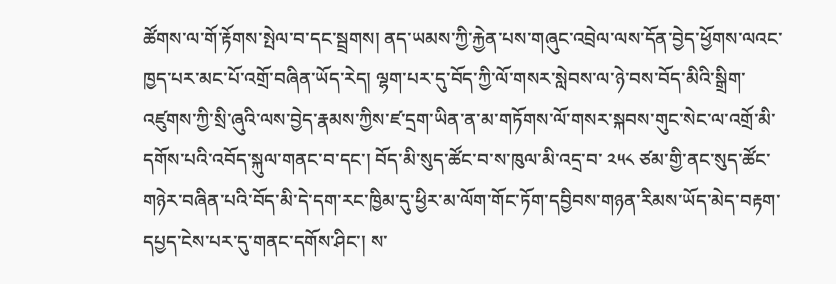ཚོགས་ལ་གོ་རྟོགས་སྤེལ་བ་དང་སྦྲགས། ནད་ཡམས་ཀྱི་རྐྱེན་པས་གཞུང་འབྲེལ་ལས་དོན་བྱེད་ཕྱོགས་ལའང་ཁྱད་པར་མང་པོ་འགྲོ་བཞིན་ཡོད་རེད། ལྷག་པར་དུ་བོད་ཀྱི་ལོ་གསར་སླེབས་ལ་ཉེ་བས་བོད་མིའི་སྒྲིག་འཛུགས་ཀྱི་སྲི་ཞུའི་ལས་བྱེད་རྣམས་ཀྱིས་ཛ་དྲག་ཡིན་ན་མ་གཏོགས་ལོ་གསར་སྐབས་གུང་སེང་ལ་འགྲོ་མི་དགོས་པའི་འབོད་སྐུལ་གནང་བ་དང་། བོད་མི་སུད་ཚོང་བ་ས་ཁུལ་མི་འདྲ་བ་ ༢༥༨ ཙམ་གྱི་ནང་སུད་ཚོང་གཉེར་བཞིན་པའི་བོད་མི་དེ་དག་རང་ཁྱིམ་དུ་ཕྱིར་མ་ལོག་གོང་ཏོག་དབྱིབས་གཉན་རིམས་ཡོད་མེད་བརྟག་དཔྱད་ངེས་པར་དུ་གནང་དགོས་ཤིང་། ས་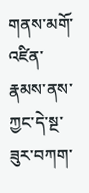གནས་མགོ་འཛིན་རྣམས་ནས་ཀྱང་དེ་སྔ་ཟུར་བཀག་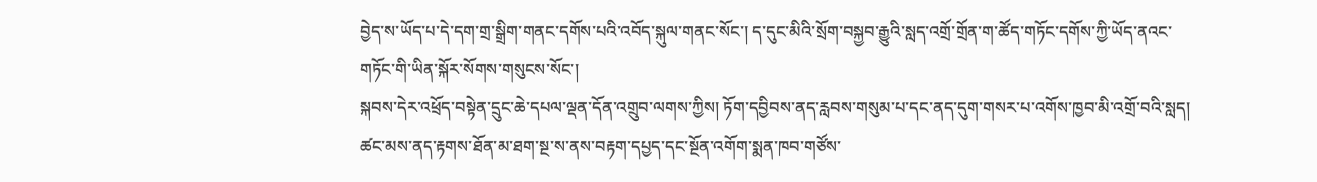བྱེད་ས་ཡོད་པ་དེ་དག་གྲ་སྒྲིག་གནང་དགོས་པའི་འབོད་སྐུལ་གནང་སོང་། ད་དུང་མིའི་སྲོག་བསྐྱབ་རྒྱུའི་སླད་འགྲོ་གྲོན་ག་ཚོད་གཏོང་དགོས་ཀྱི་ཡོད་ནའང་གཏོང་གི་ཡིན་སྐོར་སོགས་གསུངས་སོང་།
སྐབས་དེར་འཕྲོད་བསྟེན་དྲུང་ཆེ་དཔལ་ལྡན་དོན་འགྲུབ་ལགས་ཀྱིས། ཏོག་དབྱིབས་ནད་རླབས་གསུམ་པ་དང་ནད་དུག་གསར་པ་འགོས་ཁྱབ་མི་འགྲོ་བའི་སླད། ཚང་མས་ནད་རྟགས་ཐོན་མ་ཐག་སྔ་ས་ནས་བརྟག་དཔྱད་དང་སྔོན་འགོག་སྨན་ཁབ་གཙོས་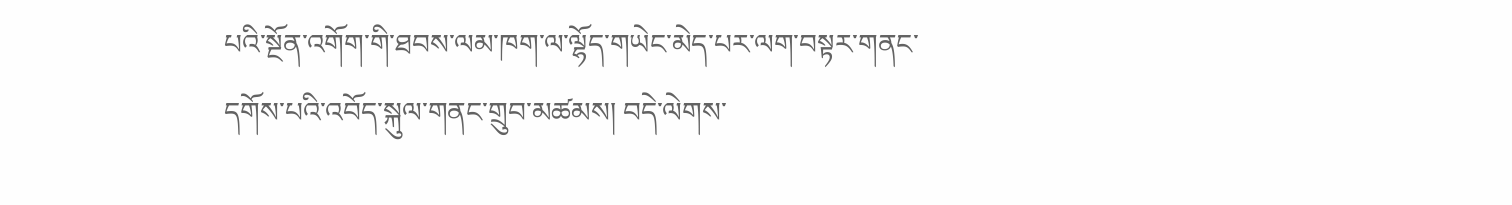པའི་སྔོན་འགོག་གི་ཐབས་ལམ་ཁག་ལ་ལྷོད་གཡེང་མེད་པར་ལག་བསྟར་གནང་དགོས་པའི་འབོད་སྐུལ་གནང་གྲུབ་མཚམས། བདེ་ལེགས་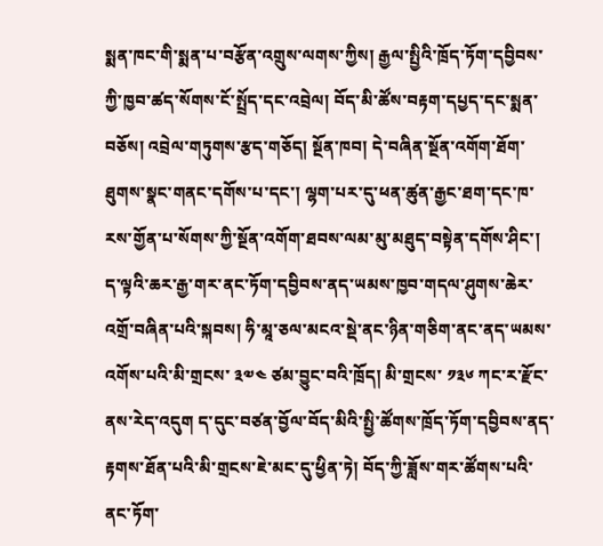སྨན་ཁང་གི་སྨན་པ་བརྩོན་འགྲུས་ལགས་ཀྱིས། རྒྱལ་སྤྱིའི་ཁྲོད་ཏོག་དབྱིབས་ཀྱི་ཁྱབ་ཚད་སོགས་ངོ་སྤྲོད་དང་འབྲེལ། བོད་མི་ཚོས་བརྟག་དཔྱད་དང་སྨན་བཅོས། འབྲེལ་གཏུགས་རྩད་གཅོད། སྔོན་ཁབ། དེ་བཞིན་སྔོན་འགོག་ཐོག་ཐུགས་སྣང་གནང་དགོས་པ་དང་། ལྷག་པར་དུ་ཕན་ཚུན་རྒྱང་ཐག་དང་ཁ་རས་གྱོན་པ་སོགས་ཀྱི་སྔོན་འགོག་ཐབས་ལམ་མུ་མཐུད་བསྟེན་དགོས་ཤིང་། ད་ལྟའི་ཆར་རྒྱ་གར་ནང་ཏོག་དབྱིབས་ནད་ཡམས་ཁྱབ་གདལ་ཤུགས་ཆེར་འགྲོ་བཞིན་པའི་སྐབས། ཧི་མཱ་ཅལ་མངའ་སྡེ་ནང་ཉིན་གཅིག་ནང་ནད་ཡམས་འགོས་པའི་མི་གྲངས་ ༣༧༤ ཙམ་བྱུང་བའི་ཁྲོད། མི་གྲངས་ ༡༣༦ ཀང་ར་རྫོང་ནས་རེད་འདུག ད་དུང་བཙན་བྱོལ་བོད་མིའི་སྤྱི་ཚོགས་ཁྲོད་ཏོག་དབྱིབས་ནད་རྟགས་ཐོན་པའི་མི་གྲངས་ཇེ་མང་དུ་ཕྱིན་ཏེ། བོད་ཀྱི་ཟློས་གར་ཚོགས་པའི་ནང་ཏོག་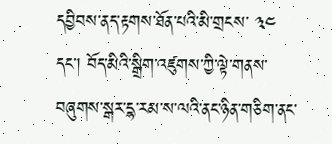དབྱིབས་ནད་རྟགས་ཐོན་པའི་མི་གྲངས་ ༣༤ དང་། བོད་མིའི་སྒྲིག་འཛུགས་ཀྱི་ལྟེ་གནས་བཞུགས་སྒར་དྷ་རམ་ས་ལའི་ནང་ཉིན་གཅིག་ནང་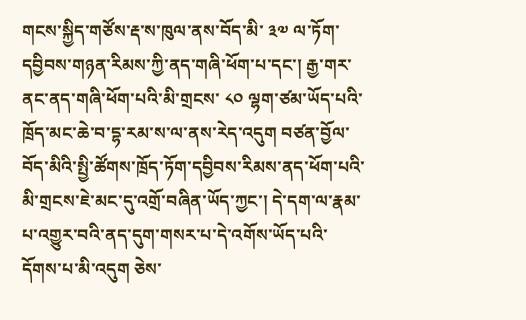གངས་སྐྱིད་གཙོས་རྡ་ས་ཁུལ་ནས་བོད་མི་ ༣༧ ལ་ཏོག་དབྱིབས་གཉན་རིམས་ཀྱི་ནད་གཞི་ཕོག་པ་དང་། རྒྱ་གར་ནང་ནད་གཞི་ཕོག་པའི་མི་གྲངས་ ༨༠ ལྷག་ཙམ་ཡོད་པའི་ཁྲོད་མང་ཆེ་བ་དྷ་རམ་ས་ལ་ནས་རེད་འདུག བཙན་བྱོལ་བོད་མིའི་སྤྱི་ཚོགས་ཁྲོད་ཏོག་དབྱིབས་རིམས་ནད་ཕོག་པའི་མི་གྲངས་ཇེ་མང་དུ་འགྲོ་བཞིན་ཡོད་ཀྱང་། དེ་དག་ལ་རྣམ་པ་འགྱུར་བའི་ནད་དུག་གསར་པ་དེ་འགོས་ཡོད་པའི་དོགས་པ་མི་འདུག ཅེས་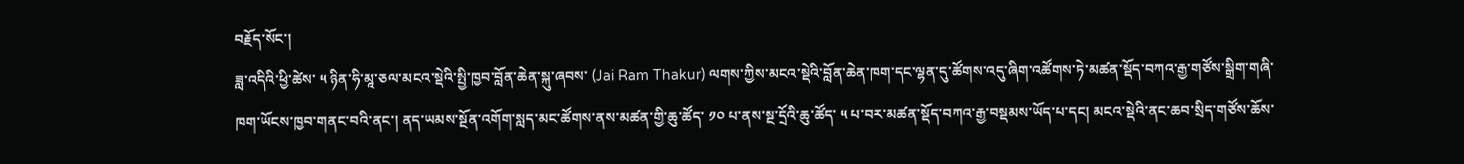བརྗོད་སོང་།
ཟླ་འདིའི་ཕྱི་ཚེས་ ༥ ཉིན་ཧི་མཱ་ཅལ་མངའ་སྡེའི་སྤྱི་ཁྱབ་བློན་ཆེན་སྐུ་ཞབས་ (Jai Ram Thakur) ལགས་ཀྱིས་མངའ་སྡེའི་བློན་ཆེན་ཁག་དང་ལྷན་དུ་ཚོགས་འདུ་ཞིག་འཚོགས་ཏེ་མཚན་སྡོད་བཀའ་རྒྱ་གཙོས་སྒྲིག་གཞི་ཁག་ཡོངས་ཁྱབ་གནང་བའི་ནང་། ནད་ཡམས་སྔོན་འགོག་སླད་མང་ཚོགས་ནས་མཚན་གྱི་ཆུ་ཚོད་ ༡༠ པ་ནས་སྔ་དྲོའི་ཆུ་ཚོད་ ༥ པ་བར་མཚན་སྡོད་བཀའ་རྒྱ་བསྡམས་ཡོད་པ་དང། མངའ་སྡེའི་ནང་ཆབ་སྲིད་གཙོས་ཆོས་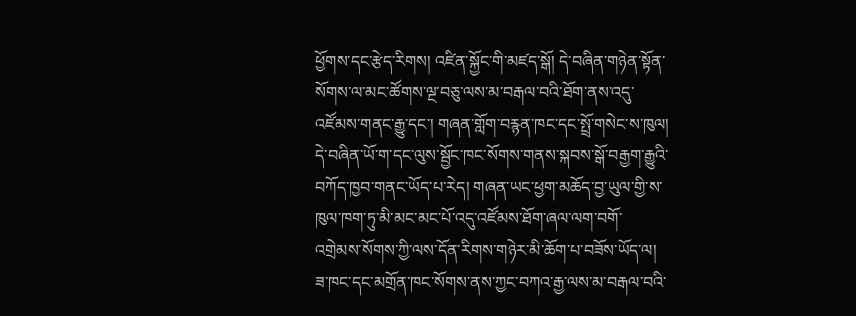ཕྱོགས་དང་རྩེད་རིགས། འཛིན་སྐྱོང་གི་མཛད་སྒོ། དེ་བཞིན་གཉེན་སྟོན་སོགས་ལ་མང་ཚོགས་ལྔ་བཅུ་ལས་མ་བརྒལ་བའི་ཐོག་ནས་འདུ་འཛོམས་གནང་རྒྱུ་དང་། གཞན་གློག་བརྙན་ཁང་དང་སྤྲོ་གསེང་ས་ཁུལ། དེ་བཞིན་ཡོ་ག་དང་ལུས་སྦྱོང་ཁང་སོགས་གནས་སྐབས་སྒོ་བརྒྱག་རྒྱུའི་བཀོད་ཁྱབ་གནང་ཡོད་པ་རེད། གཞན་ཡང་ཕྱག་མཆོད་བྱ་ཡུལ་གྱི་ས་ཁུལ་ཁག་ཏུ་མི་མང་མང་པོ་འདུ་འཛོམས་ཐོག་ཞལ་ལག་བགོ་འགྲེམས་སོགས་ཀྱི་ལས་དོན་རིགས་གཉེར་མི་ཆོག་པ་བཟོས་ཡོད་ལ། ཟ་ཁང་དང་མགྲོན་ཁང་སོགས་ནས་ཀྱང་བཀའ་རྒྱ་ལས་མ་བརྒལ་བའི་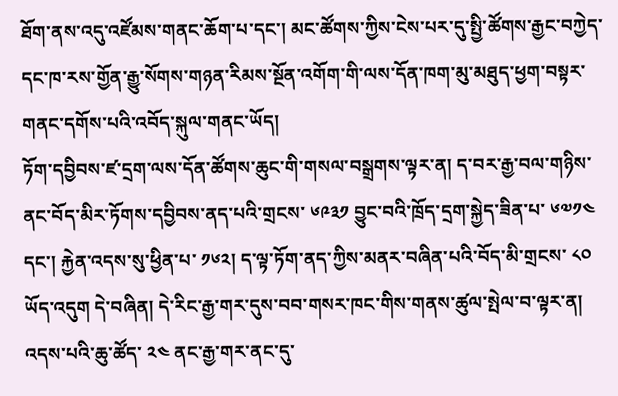ཐོག་ནས་འདུ་འཛོམས་གནང་ཆོག་པ་དང་། མང་ཚོགས་ཀྱིས་ངེས་པར་དུ་སྤྱི་ཚོགས་རྒྱང་བཀྱེད་དང་ཁ་རས་གྱོན་རྒྱུ་སོགས་གཉན་རིམས་སྔོན་འགོག་གི་ལས་དོན་ཁག་མུ་མཐུད་ཕྱག་བསྟར་གནང་དགོས་པའི་འབོད་སྐུལ་གནང་ཡོད།
ཏོག་དབྱིབས་ཛ་དྲག་ལས་དོན་ཚོགས་ཆུང་གི་གསལ་བསྒྲགས་ལྟར་ན། ད་བར་རྒྱ་བལ་གཉིས་ནང་བོད་མིར་ཏོགས་དབྱིབས་ནད་པའི་གྲངས་ ༦༩༣༡ བྱུང་བའི་ཁྲོད་དྲག་སྐྱེད་ཟིན་པ་ ༦༧༡༤ དང་། རྐྱེན་འདས་སུ་ཕྱིན་པ་ ༡༦༢། ད་ལྟ་ཏོག་ནད་ཀྱིས་མནར་བཞིན་པའི་བོད་མི་གྲངས་ ༨༠ ཡོད་འདུག དེ་བཞིན། དེ་རིང་རྒྱ་གར་དུས་བབ་གསར་ཁང་གིས་གནས་ཚུལ་སྤེལ་བ་ལྟར་ན། འདས་པའི་ཆུ་ཚོད་ ༢༤ ནང་རྒྱ་གར་ནང་དུ་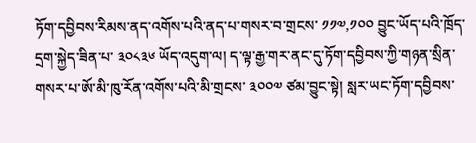ཏོག་དབྱིབས་རིམས་ནད་འགོས་པའི་ནད་པ་གསར་བ་གྲངས་ ༡༡༧,༡༠༠ བྱུང་ཡོད་པའི་ཁྲོད་དྲག་སྐྱེད་ཟིན་པ་ ༣༠༨༣༦ ཡོད་འདུག་ལ། ད་ལྟ་རྒྱ་གར་ནང་དུ་ཏོག་དབྱིབས་ཀྱི་གཉན་སྲིན་གསར་པ་ཨོ་མི་ཁུ་རོན་འགོས་པའི་མི་གྲངས་ ༣༠༠༧ ཙམ་བྱུང་སྟེ། སླར་ཡང་ཏོག་དབྱིབས་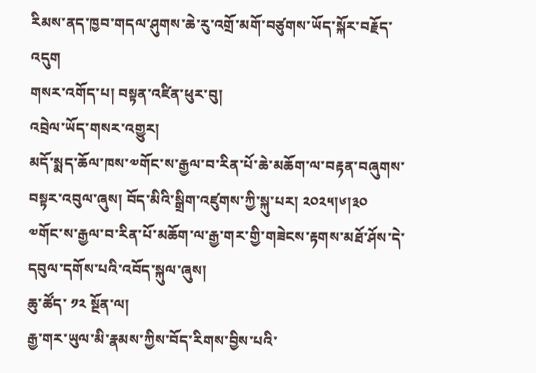རིམས་ནད་ཁྱབ་གདལ་ཤུགས་ཆེ་རུ་འགྲོ་མགོ་བཙུགས་ཡོད་སྐོར་བརྗོད་འདུག
གསར་འགོད་པ། བསྟན་འཛིན་ཕུར་བུ།
འབྲེལ་ཡོད་གསར་འགྱུར།
མདོ་སྨད་ཆོལ་ཁས་༧གོང་ས་རྒྱལ་བ་རིན་པོ་ཆེ་མཆོག་ལ་བརྟན་བཞུགས་བསྟར་འབུལ་ཞུས། བོད་མིའི་སྒྲིག་འཛུགས་ཀྱི་སྐུ་པར། ༢༠༢༥།༦།༣༠
༧གོང་ས་རྒྱལ་བ་རིན་པོ་མཆོག་ལ་རྒྱ་གར་གྱི་གཟེངས་རྟགས་མཐོ་ཤོས་དེ་དབུལ་དགོས་པའི་འབོད་སྐུལ་ཞུས།
ཆུ་ཚོད་ ༡༢ སྔོན་ལ།
རྒྱ་གར་ཡུལ་མི་རྣམས་ཀྱིས་བོད་རིགས་བྱིས་པའི་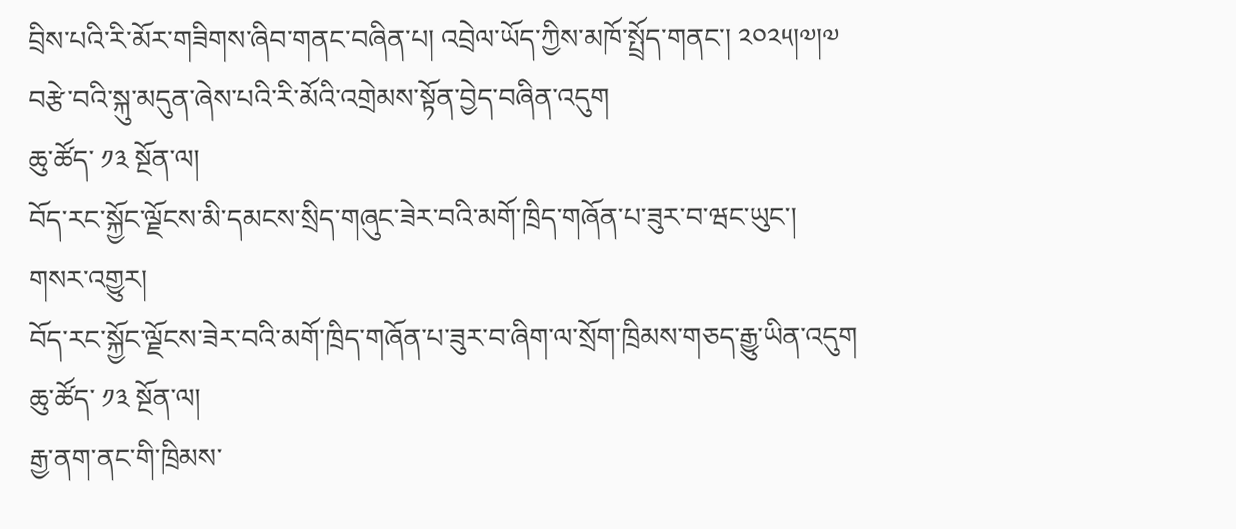བྲིས་པའི་རི་མོར་གཟིགས་ཞིབ་གནང་བཞིན་པ། འབྲེལ་ཡོད་ཀྱིས་མཁོ་སྤྲོད་གནང་། ༢༠༢༥།༧།༧
བརྩེ་བའི་སྐུ་མདུན་ཞེས་པའི་རི་མོའི་འགྲེམས་སྟོན་བྱེད་བཞིན་འདུག
ཆུ་ཚོད་ ༡༣ སྔོན་ལ།
བོད་རང་སྐྱོང་ལྗོངས་མི་དམངས་སྲིད་གཞུང་ཟེར་བའི་མགོ་ཁྲིད་གཞོན་པ་ཟུར་བ་ཝང་ཡུང་།
གསར་འགྱུར།
བོད་རང་སྐྱོང་ལྗོངས་ཟེར་བའི་མགོ་ཁྲིད་གཞོན་པ་ཟུར་བ་ཞིག་ལ་སྲོག་ཁྲིམས་གཅད་རྒྱུ་ཡིན་འདུག
ཆུ་ཚོད་ ༡༣ སྔོན་ལ།
རྒྱ་ནག་ནང་གི་ཁྲིམས་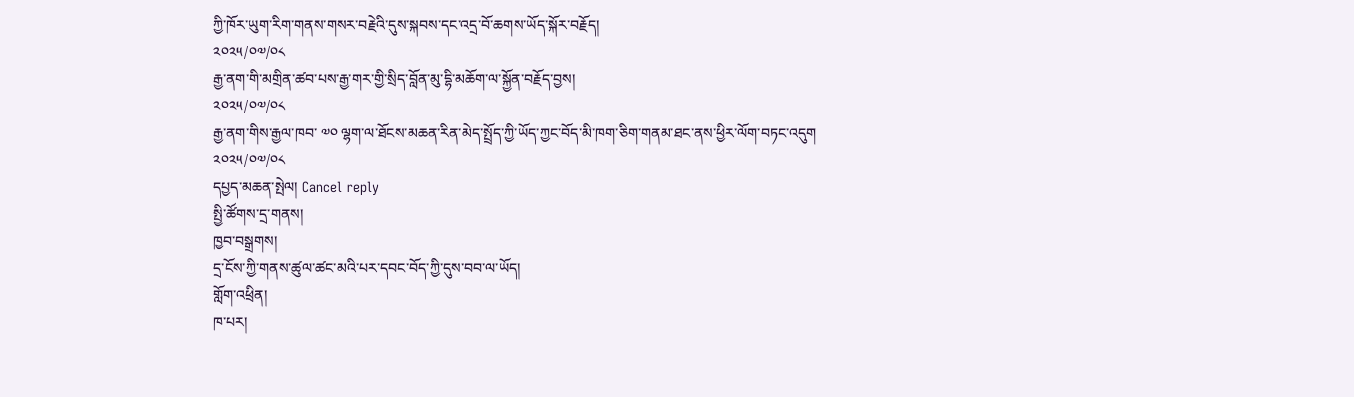ཀྱི་ཁོར་ཡུག་རིག་གནས་གསར་བརྗེའི་དུས་སྐབས་དང་འདྲ་བོ་ཆགས་ཡོད་སྐོར་བརྗོད།
༢༠༢༥/༠༧/༠༨
རྒྱ་ནག་གི་མགྲིན་ཚབ་པས་རྒྱ་གར་གྱི་སྲིད་བློན་མུ་དྷི་མཆོག་ལ་སྐྱོན་བརྗོད་བྱས།
༢༠༢༥/༠༧/༠༨
རྒྱ་ནག་གིས་རྒྱལ་ཁབ་ ༧༠ ལྷག་ལ་ཐོངས་མཆན་རིན་མེད་སྤྲོད་ཀྱི་ཡོད་ཀྱང་བོད་མི་ཁག་ཅིག་གནམ་ཐང་ནས་ཕྱིར་ལོག་བཏང་འདུག
༢༠༢༥/༠༧/༠༨
དཔྱད་མཆན་སྤེལ། Cancel reply
སྤྱི་ཚོགས་དྲ་གནས།
ཁྱབ་བསྒྲགས།
དྲ་ངོས་ཀྱི་གནས་ཚུལ་ཚང་མའི་པར་དབང་བོད་ཀྱི་དུས་བབ་ལ་ཡོད།
གློག་འཕྲིན།
ཁ་པར།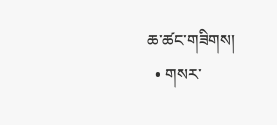ཆ་ཚང་གཟིགས།
  • གསར་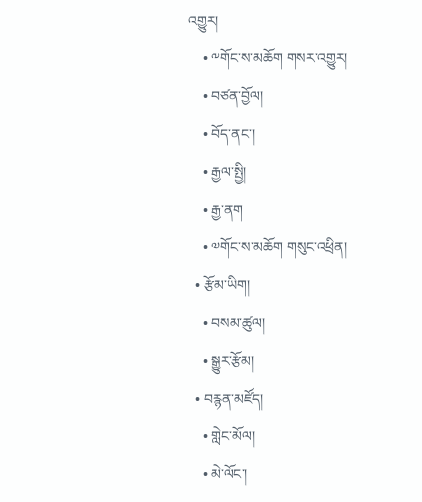འགྱུར།
    • ༸གོང་ས་མཆོག གསར་འགྱུར།
    • བཙན་བྱོལ།
    • བོད་ནང་།
    • རྒྱལ་སྤྱི།
    • རྒྱ་ནག
    • ༧གོང་ས་མཆོག གསུང་འཕྲིན།
  • རྩོམ་ཡིག།
    • བསམ་ཚུལ།
    • སྒྱུར་རྩོམ།
  • བརྙན་མཛོད།
    • གླེང་མོལ།
    • མེ་ལོང་།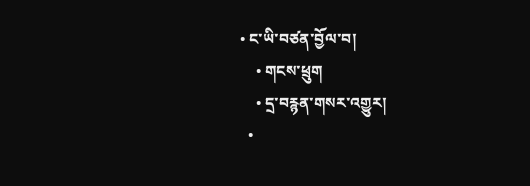• ང་ཡི་བཙན་བྱོལ་བ།
    • གངས་ཕྲུག
    • དྲ་བརྙན་གསར་འགྱུར།
  •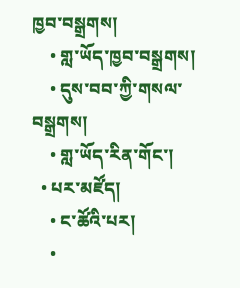ཁྱབ་བསྒྲགས།
    • གླ་ཡོད་ཁྱབ་བསྒྲགས།
    • དུས་བབ་ཀྱི་གསལ་བསྒྲགས།
    • གླ་ཡོད་རིན་གོང་།
  • པར་མཛོད།
    • ང་ཚོའི་པར།
    •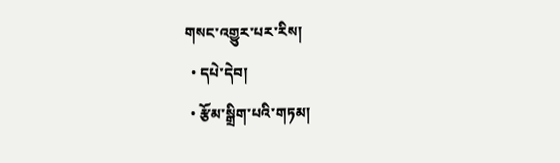གསང་འགྱུར་པར་རིས།
  • དཔེ་དེབ།
  • རྩོམ་སྒྲིག་པའི་གཏམ།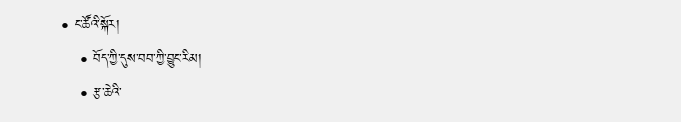• ང་ཚོའི་སྐོར།
    • བོད་ཀྱི་དུས་བབ་ཀྱི་བྱུང་རིམ།
    • རྩ་ཆེའི་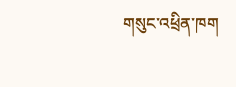གསུང་འཕྲིན་ཁག